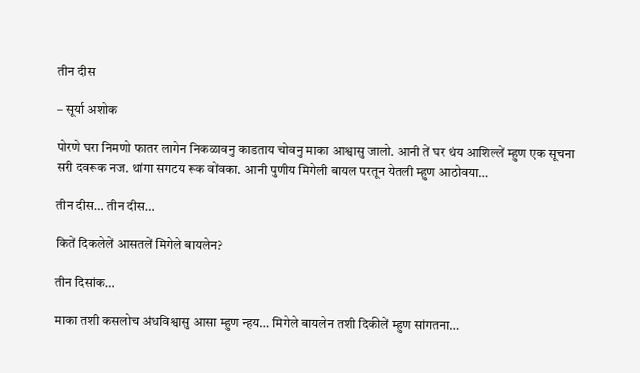तीन दीस

– सूर्या अशोक

पोरणे घरा निमणो फातर लागेन निकळावनु काडताय चोवनु माका आश्वासु जालो. आनी तें घर थंय आशिल्लें म्हुण एक सूचना सरी दवरूक नज. थांगा सगटय रूक वोंवका. आनी पुणीय मिगेली बायल परतून येतली म्हुण आठोवया…

तीन दीस… तीन दीस…

कितें दिकलेलें आसतलें मिगेले बायलेन?

तीन दिसांक…

माका तशी कसलोच अंधविश्वासु आसा म्हुण न्हय… मिगेले बायलेन तशी दिकीलें म्हुण सांगतना…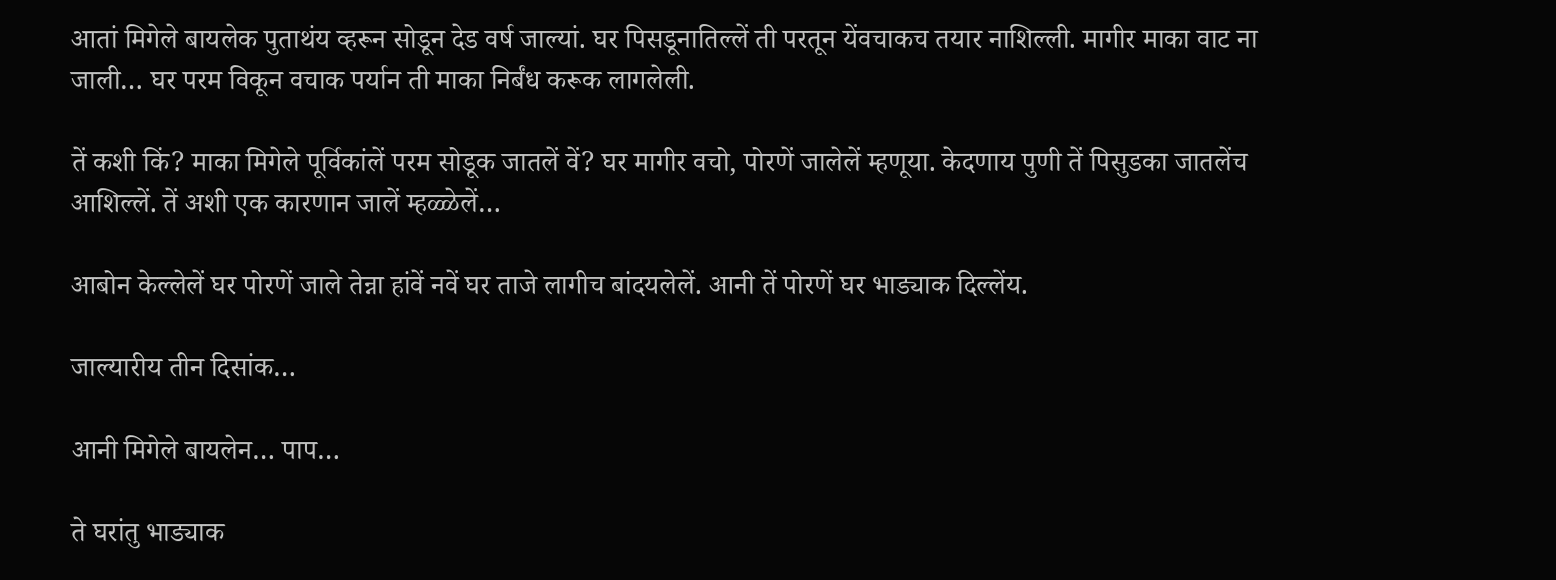आतां मिगेले बायलेक पुताथंय व्हरून सोडून देड वर्ष जाल्यां. घर पिसडूनातिल्लें ती परतून येंवचाकच तयार नाशिल्ली. मागीर माका वाट ना जाली… घर परम विकून वचाक पर्यान ती माका निर्बंध करूक लागलेली.

तें कशी किं? माका मिगेले पूर्विकांलें परम सोडूक जातलें वें? घर मागीर वचो, पोरणें जालेलें म्हणूया. केदणाय पुणी तें पिसुडका जातलेंच आशिल्लें. तें अशी एक कारणान जालें म्हळ्ळेलें…

आबोन केल्लेलें घर पोरणें जाले तेन्ना हांवें नवें घर ताजे लागीच बांदयलेलें. आनी तें पोरणें घर भाड्याक दिल्लेंय.

जाल्यारीय तीन दिसांक…

आनी मिगेले बायलेन… पाप…

ते घरांतु भाड्याक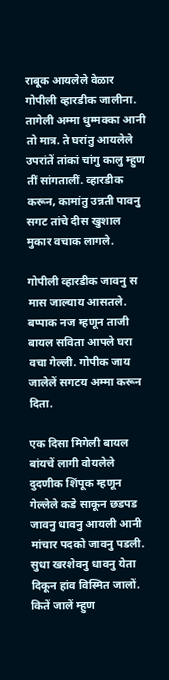राबूक आयलेले वेळार गोपीली व्हारडीक जालीना. तागेली अम्मा धुम्मक्का आनी तो मात्र. ते घरांतु आयलेले उपरांतें तांकां चांगु कालु म्हुण तीं सांगतालीं. व्हारडीक करून, कामांतु उन्नती पावनु सगट तांचे दीस खुशाल मुकार वचाक लागले.

गोपीली व्हारडीक जावनु स मास जाल्याय आसतले. बप्पाक नज म्हणून ताजी बायल सविता आपले घरा वचा गेल्ली. गोपीक जाय जालेलें सगटय अम्मा करून दिता.

एक दिसा मिगेली बायल बांयचें लागी वोयलेले दुदणीक शिंपूक म्हणून गेल्लेले कडे साकून छडपड जावनु धावनु आयली आनी मांचार पदको जावनु पडली. सुधा खरशेवनु धावनु येता दिकून हांव विस्मित जालों. कितें जालें म्हुण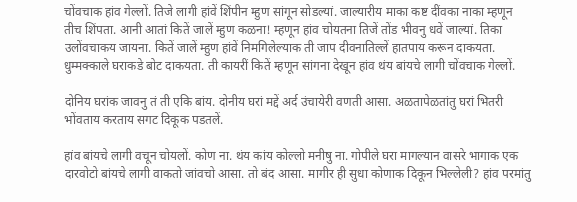चोंवचाक हांव गेल्लों. तिजे लागी हांवें शिंपीन म्हुण सांगून सोडल्यां. जाल्यारीय माका कष्ट दींवका नाका म्हणून तीच शिंपता. आनी आतां कितें जालें म्हुण कळना! म्हणून हांव चोयतना तिजें तोंड भीवनु धवें जाल्यां. तिका उलोंवचाकय जायना. कितें जालें म्हुण हांवें निमगिलेल्याक ती जाप दीवनातिल्लें हातपाय करून दाकयता. धुम्मक्काले घराकडे बोट दाकयता. ती कायरीं कितें म्हणून सांगना देखून हांव थंय बांयचे लागी चोंवचाक गेल्लों.

दोनिय घरांक जावनु तं ती एकि बांय. दोनीय घरां मद्दें अर्द उंचायेरी वणती आसा. अळतापेळतांतु घरां भितरी भोंवताय करताय सगट दिकूक पडतलें.

हांव बांयचे लागी वचून चोयलों. कोण ना. थंय कांय कोल्लो मनीषु ना. गोपीले घरा मागल्यान वासरे भागाक एक दारवोटो बांयचे लागी वाकतो जांवचो आसा. तो बंद आसा. मागीर ही सुधा कोणाक दिकून भिल्लेली? हांव परमांतु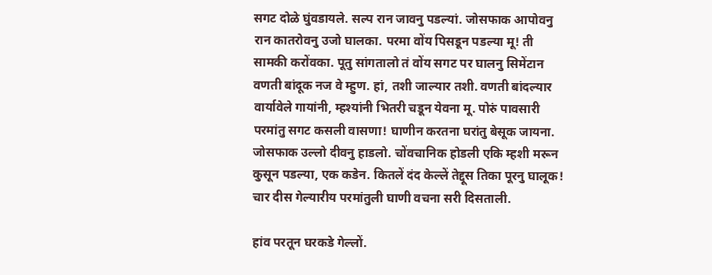सगट दोळे घुंवडायले. सल्प रान जावनु पडल्यां. जोसफाक आपोवनु रान कातरोवनु उजो घालका. परमा वोंय पिसडून पडल्या मू! ती सामकी करोंवका. पूतु सांगतालो तं वोंय सगट पर घालनु सिमेंटान वणती बांदूक नज वे म्हुण. हां, तशी जाल्यार तशी. वणती बांदल्यार वार्यावेले गायांनी, म्हश्यांनी भितरी चडून येवना मू. पोरुं पावसारी परमांतु सगट कसली वासणा! घाणीन करतना घरांतु बेसूक जायना. जोसफाक उल्लो दीवनु हाडलो. चोंवचानिक होडली एकि म्हशी मरून कुसून पडल्या, एक कडेन. कितलें दंद केल्लें तेद्दूस तिका पूरनु घालूक! चार दीस गेल्यारीय परमांतुली घाणी वचना सरी दिसताली.

हांव परतून घरकडे गेल्लों.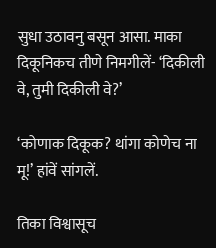सुधा उठावनु बसून आसा. माका दिकूनिकच तीणे निमगीलें- ‘दिकीली वे, तुमी दिकीली वे?’

‘कोणाक दिकूक? थांगा कोणेच ना मू!’ हांवें सांगलें.

तिका विश्वासूच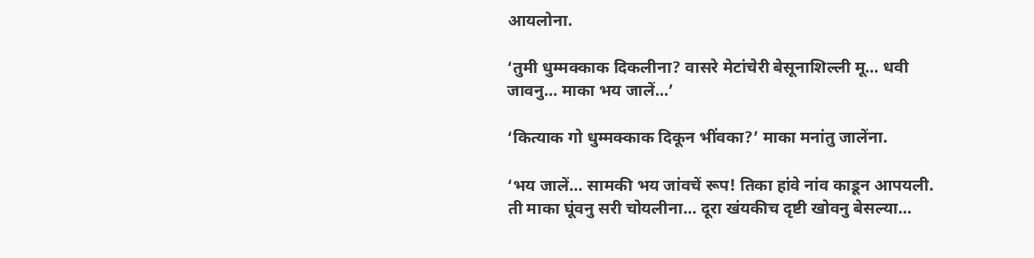आयलोना.

‘तुमी धुम्मक्काक दिकलीना? वासरे मेटांचेरी बेसूनाशिल्ली मू… धवी जावनु… माका भय जालें…’

‘कित्याक गो धुम्मक्काक दिकून भींवका?’ माका मनांतु जालेंना.

‘भय जालें… सामकी भय जांवचें रूप! तिका हांवे नांव काडून आपयली. ती माका घूंवनु सरी चोयलीना… दूरा खंयकीच दृष्टी खोवनु बेसल्या…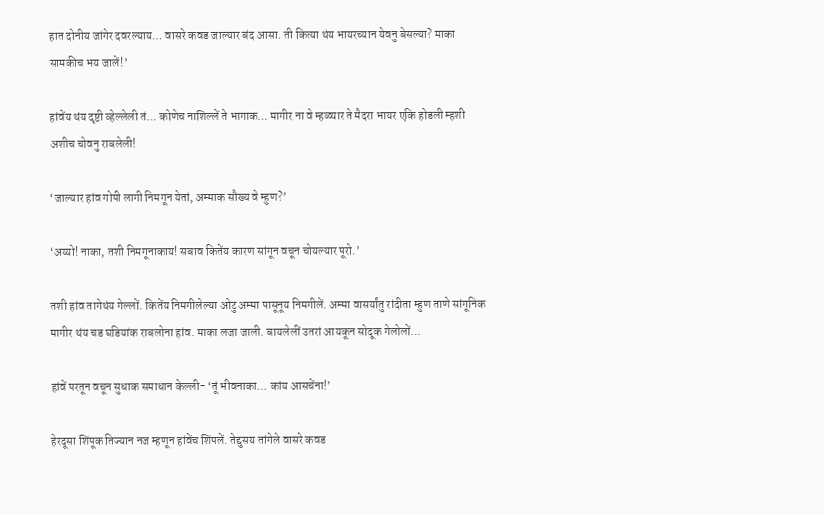हात दोनीय जांगेर दवरल्याय… वासरे कवड जाल्यार बंद आसा. ती कित्या थंय भायरच्यान येवनु बेसल्या? माका सामकीच भय जालें!’

हांवेंय थंय दृष्टी व्हेल्लेली तं… कोणेच नाशिल्लें ते भागाक… मागीर ना वे म्हळ्यार ते मैदरा भायर एकि होडली म्हशी अशीच चोवनु राबलेली!

‘जाल्यार हांव गोपी लागी निमगून येतां, अम्माक सौख्य वे म्हुण?’

‘अय्यो! नाका, तशी निमगूनाकाय! सबाव कितेंय कारण सांगून वचून चोयल्यार पूरो.’

तशी हांव तागेथंय गेल्लों. कितेंय निमगीलेल्या ओटु अम्मा पासूनूय निमगीलें. अम्मा वासर्यांतु रांदीता म्हुण ताणे सांगूनिक मागीर थंय चड घडियांक राबलोना हांव. माका लजा जाली. बायलेलीं उतरां आयकून सोदूक गेलोलों…

हांवें परतून वचून सुधाक समाधान केल्ली- ‘तूं भीवनाका… कांय आसचेंना!’

हेरदूसा शिंपूक तिज्यान नज म्हणून हांवेंच शिंपलें. तेद्दुसय तांगेले वासरे कवड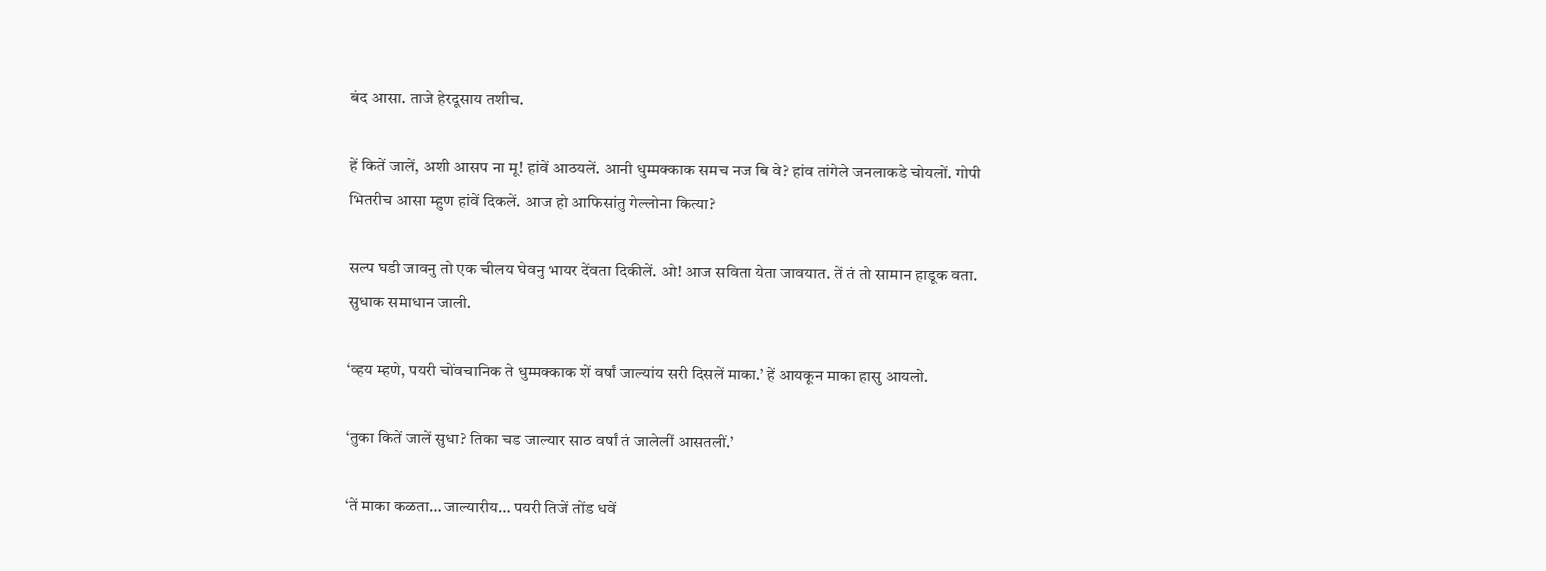बंद आसा. ताजे हेरदूसाय तशीच.

हें कितें जालें, अशी आसप ना मू! हांवें आठयलें. आनी धुम्मक्काक समच नज बि वे? हांव तांगेले जनलाकडे चोयलों. गोपी भितरीच आसा म्हुण हांवें दिकलें. आज हो आफिसांतु गेल्लोना कित्या?

सल्प घडी जावनु तो एक चीलय घेवनु भायर देंवता दिकीलें. ओ! आज सविता येता जावयात. तें तं तो सामान हाडूक वता. सुधाक समाधान जाली.

‘व्हय म्हणे, पयरी चोंवचानिक ते धुम्मक्काक शें वर्षां जाल्यांय सरी दिसलें माका.’ हें आयकून माका हासु आयलो.

‘तुका कितें जालें सुधा? तिका चड जाल्यार साठ वर्षां तं जालेलीं आसतलीं.’

‘तें माका कळता… जाल्यारीय… पयरी तिजें तोंड धवें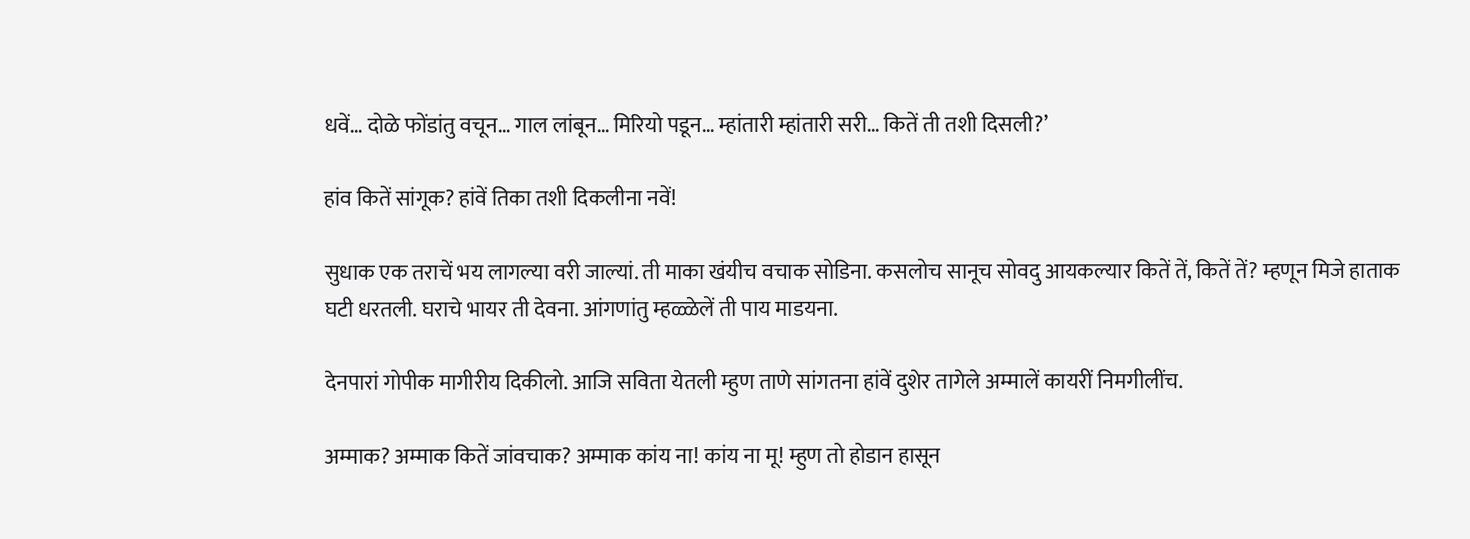धवें… दोळे फोंडांतु वचून… गाल लांबून… मिरियो पडून… म्हांतारी म्हांतारी सरी… कितें ती तशी दिसली?’

हांव कितें सांगूक? हांवें तिका तशी दिकलीना नवें!

सुधाक एक तराचें भय लागल्या वरी जाल्यां. ती माका खंयीच वचाक सोडिना. कसलोच सानूच सोवदु आयकल्यार कितें तें, कितें तें? म्हणून मिजे हाताक घटी धरतली. घराचे भायर ती देवना. आंगणांतु म्हळ्ळेलें ती पाय माडयना.

देनपारां गोपीक मागीरीय दिकीलो. आजि सविता येतली म्हुण ताणे सांगतना हांवें दुशेर तागेले अम्मालें कायरीं निमगीलींच.

अम्माक? अम्माक कितें जांवचाक? अम्माक कांय ना! कांय ना मू! म्हुण तो होडान हासून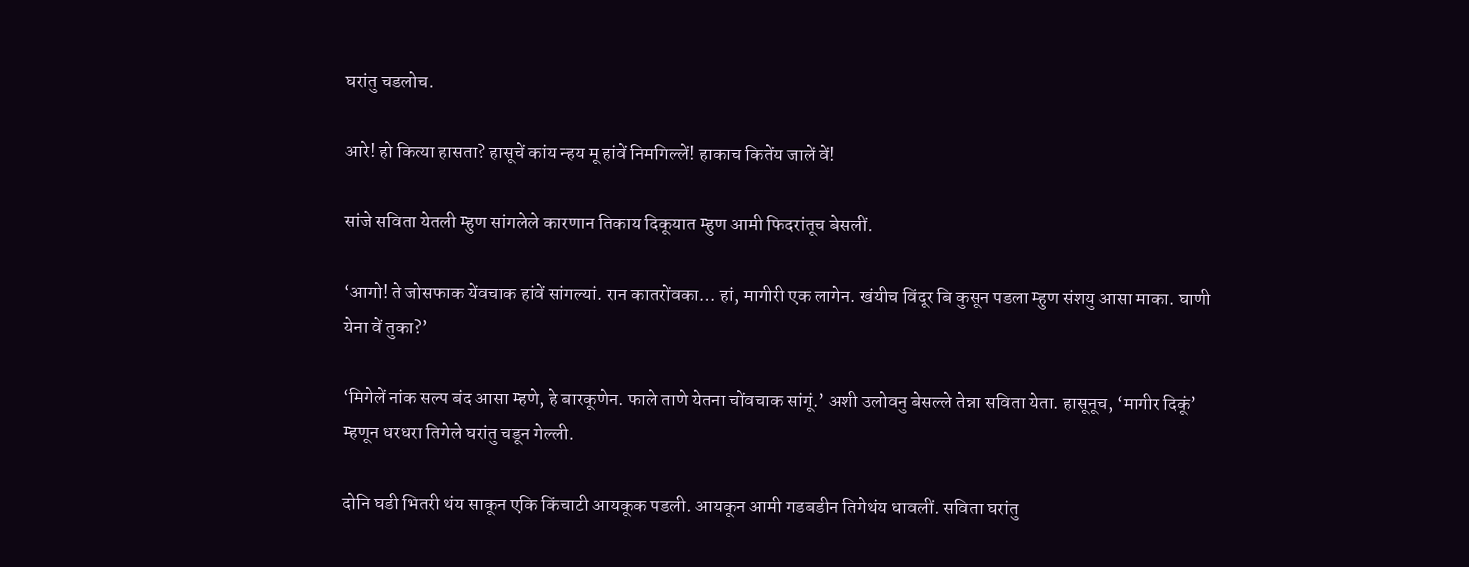घरांतु चडलोच.

आरे! हो कित्या हासता? हासूचें कांय न्हय मू हांवें निमगिल्लें! हाकाच कितेंय जालें वें!

सांजे सविता येतली म्हुण सांगलेले कारणान तिकाय दिकूयात म्हुण आमी फिदरांतूच बेसलीं.

‘आगो! ते जोसफाक येंवचाक हांवें सांगल्यां. रान कातरोंवका… हां, मागीरी एक लागेन. खंयीच विंदूर बि कुसून पडला म्हुण संशयु आसा माका. घाणी येना वें तुका?’

‘मिगेलें नांक सल्प बंद आसा म्हणे, हे बारकूणेन. फाले ताणे येतना चोंवचाक सांगूं.’ अशी उलोवनु बेसल्ले तेन्ना सविता येता. हासूनूच, ‘मागीर दिकूं’ म्हणून धरधरा तिगेले घरांतु चडून गेल्ली.

दोनि घडी भितरी थंय साकून एकि किंचाटी आयकूक पडली. आयकून आमी गडबडीन तिगेथंय धावलीं. सविता घरांतु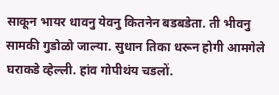साकून भायर धावनु येवनु कितनेन बडबडेता. ती भीवनु सामकी गुडोळो जाल्या. सुधान तिका धरून होगी आमगेले घराकडे व्हेल्ली. हांव गोपीथंय चडलों.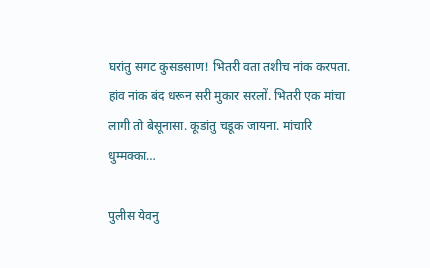घरांतु सगट कुसडसाण! भितरी वता तशीच नांक करपता. हांव नांक बंद धरून सरी मुकार सरलों. भितरी एक मांचा लागी तो बेसूनासा. कूडांतु चडूक जायना. मांचारि धुम्मक्का…

पुलीस येवनु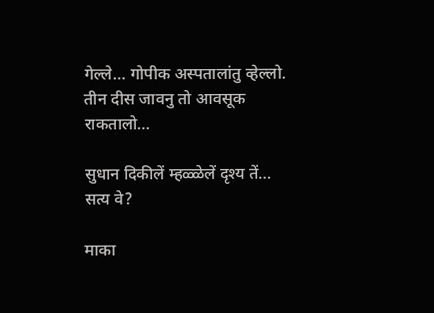गेल्ले… गोपीक अस्पतालांतु व्हेल्लो. तीन दीस जावनु तो आवसूक राकतालो…

सुधान दिकीलें म्हळ्ळेलें दृश्य तें… सत्य वे?

माका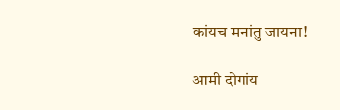कांयच मनांतु जायना!

आमी दोगांय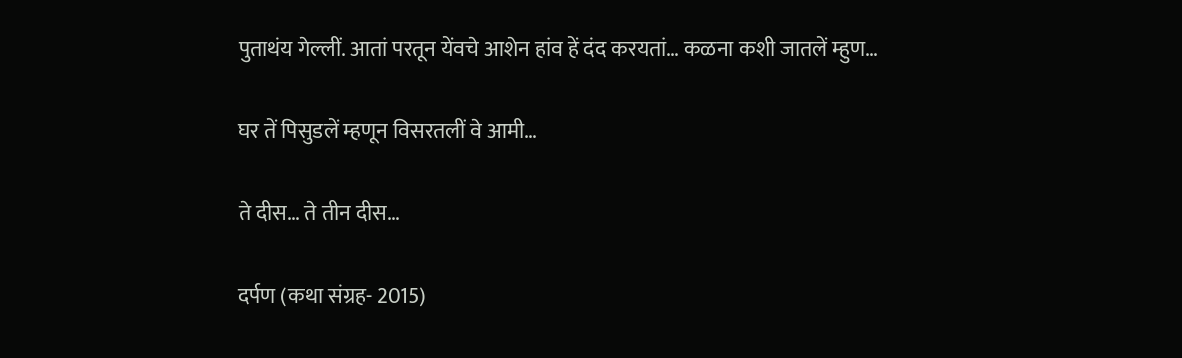पुताथंय गेल्लीं. आतां परतून येंवचे आशेन हांव हें दंद करयतां… कळना कशी जातलें म्हुण…

घर तें पिसुडलें म्हणून विसरतलीं वे आमी…

ते दीस… ते तीन दीस…

दर्पण (कथा संग्रह- 2015)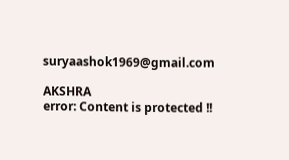suryaashok1969@gmail.com

AKSHRA
error: Content is protected !!